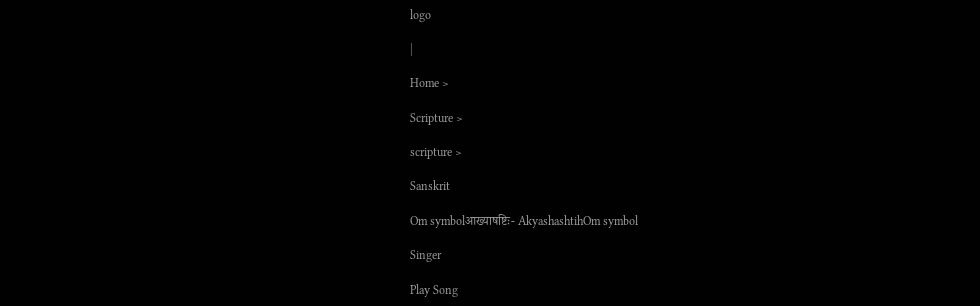logo

|

Home >

Scripture >

scripture >

Sanskrit

Om symbolआख्याषष्टिः- AkyashashtihOm symbol

Singer

Play Song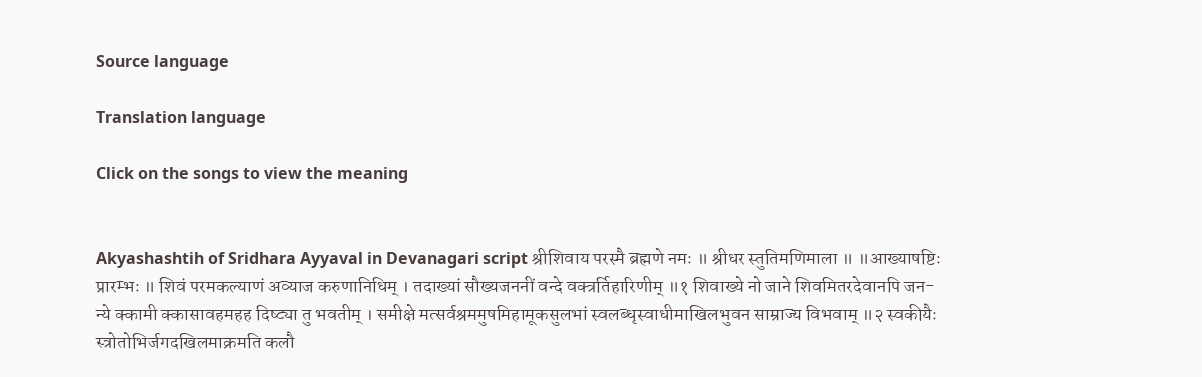Source language

Translation language

Click on the songs to view the meaning


Akyashashtih of Sridhara Ayyaval in Devanagari script श्रीशिवाय परस्मै ब्रह्मणे नमः ॥ श्रीधर स्तुतिमणिमाला ॥ ॥आख्याषष्टिः प्रारम्भः ॥ शिवं परमकल्याणं अव्याज करुणानिधिम् । तदाख्यां सौख्यजननीं वन्दे वक्त्रर्तिहारिणीम् ॥१ शिवाख्ये नो जाने शिवमितरदेवानपि जन- न्ये क्कामी क्कासावहमहह दिष्ट्या तु भवतीम् । समीक्षे मत्सर्वश्रममुषमिहामूकसुलभां स्वलब्धृस्वाधीमाखिलभुवन साम्राज्य विभवाम् ॥२ स्वकीयैः स्त्रोतोभिर्जगदखिलमाक्रमति कलौ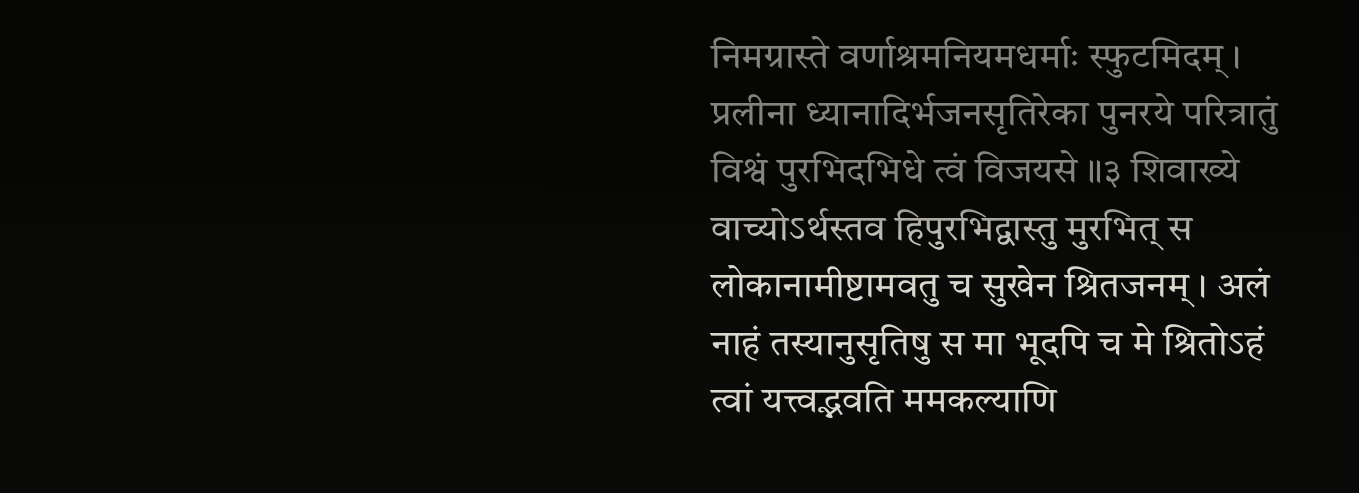निमग्रास्ते वर्णाश्रमनियमधर्माः स्फुटमिदम् । प्रलीना ध्यानादिर्भजनसृतिरेका पुनरये परित्रातुं विश्वं पुरभिदभिधे त्वं विजयसे ॥३ शिवाख्ये वाच्योऽर्थस्तव हिपुरभिद्वास्तु मुरभित् स लोकानामीष्टामवतु च सुखेन श्रितजनम् । अलं नाहं तस्यानुसृतिषु स मा भूदपि च मे श्रितोऽहं त्वां यत्त्वद्भवति ममकल्याणि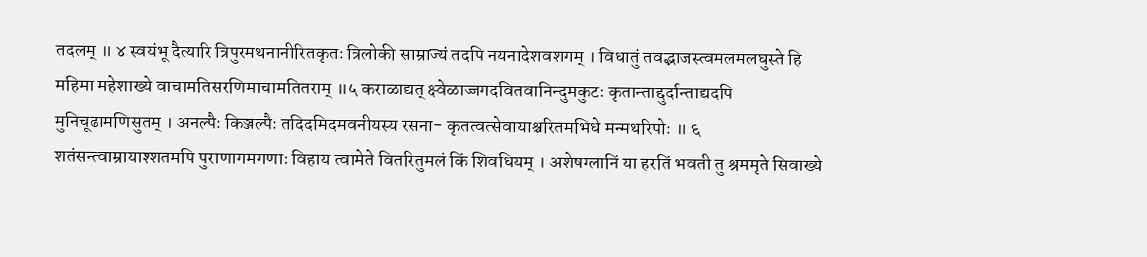तदलम् ॥ ४ स्वयंभू दैत्यारि त्रिपुरमथनानीरितकृतः त्रिलोकी साम्राज्यं तदपि नयनादेशवशगम् । विधातुं तवद्भाजस्त्वमलमलघुस्ते हि महिमा महेशाख्ये वाचामतिसरणिमाचामतितराम् ॥५ कराळाद्यत् क्ष्वेळाज्जगदवितवानिन्दुमकुटः कृतान्ताद्दुर्दान्ताद्यदपि मुनिचूढामणिसुतम् । अनल्पैः किञ्जल्पैः तदिदमिदमवनीयस्य रसना- कृतत्वत्सेवायाश्चरितमभिधे मन्मथरिपोः ॥ ६ शतंसन्त्वाम्रायाश्शतमपि पुराणागमगणाः विहाय त्वामेते वितरितुमलं किं शिवधियम् । अशेषग्लानिं या हरतिं भवती तु श्रममृते सिवाख्ये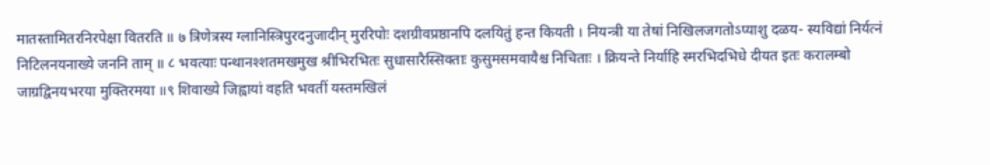मातस्तामितरनिरपेक्षा वितरति ॥ ७ त्रिणेत्रस्य ग्लानिस्त्रिपुरदनुजादीन् मुररिपोः दशग्रीवप्रष्ठानपि दलयितुं हन्त कियती । नियन्त्री या तेषां निखिलजगतोऽप्याशु दळय- स्यविद्यां निर्यत्नं निटिलनयनाख्ये जननि ताम् ॥ ८ भवत्याः पन्थानश्शतमखमुख श्रीभिरभितः सुधासारैस्सिक्ताः कुसुमसमवायैश्च निचिताः । क्रियन्ते निर्याहि स्मरभिदभिधे दीयत इतः करालम्बो जाग्रद्विनयभरया मुक्तिरमया ॥९ शिवाख्ये जिह्वायां वहति भवतीं यस्तमखिलं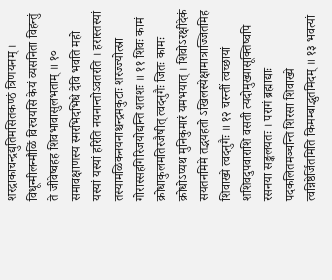शरद्राकाचन्द्रद्युतिमसितकण्ठं त्रिणयनम् । विधून्मीलन्मौळिं विरचयसि केयं व्यसनिता विहन्तुं ते जीवेष्वहह शिवभावासुलभताम् ॥ १० समावक्षाणस्य स्मरभिदभिधे देवि भवति महो यस्यां यस्यां हरिति नयनान्तोऽवतरति । हरास्तस्यां तस्यामळिकनयनाश्चन्द्रमकुटाः शरज्ज्योत्स्रा गोरास्सहगिरिजयोद्यन्ति शतशः ॥ ११ शिवः कामं क्रोधाकुलमतिरजैषीत् त्वदनुगैः जितः कामः क्रोधोऽप्यथ मुनिकुमारं यमभयात् । शिवोऽरक्षीदेकं सयतनमिमे तद्भयहतो ऽखिलस्येक्षामात्राज्जितमिह शिवाख्ये त्वदनुगैः ॥ १२ चरन्तीं त्वच्छायां शशिवदुपवाराशि वसती त्यदोमुख्यासूक्तिष्वपि रसनया सङ्कलयतः । परागं ब्रह्माद्याः पदकलितमञ्चन्ति शिरसा शिवाख्ये त्वन्निष्ठेर्जितमिति किमम्बाद्भुतमिदम् ॥ १३ भवत्यां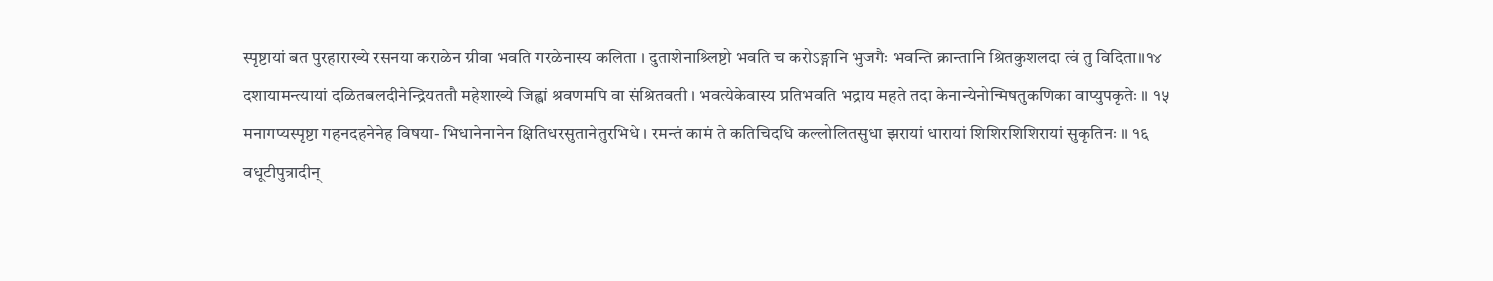स्पृष्टायां बत पुरहाराख्ये रसनया कराळेन ग्रीवा भवति गरळेनास्य कलिता । दुताशेनाश्र्लिष्टो भवति च करोऽङ्गानि भुजगैः भवन्ति क्रान्तानि श्रितकुशलदा त्वं तु विदिता॥१४ दशायामन्त्यायां दळितबलदीनेन्द्रियततौ महेशाख्ये जिह्वां श्रवणमपि वा संश्रितवती । भवत्येकेवास्य प्रतिभवति भद्राय महते तदा केनान्येनोन्मिषतुकणिका वाप्युपकृतेः ॥ १५ मनागप्यस्पृष्टा गहनदहनेनेह विषया- भिधानेनानेन क्षितिधरसुतानेतुरभिधे । रमन्तं कामं ते कतिचिदधि कल्लोलितसुधा झरायां धारायां शिशिरशिशिरायां सुकृतिनः ॥ १६ वधूटीपुत्रादीन्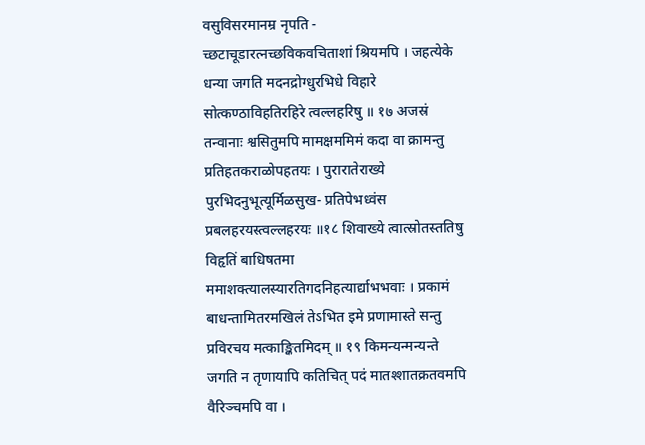वसुविसरमानम्र नृपति - च्छटाचूडारत्नच्छविकवचिताशां श्रियमपि । जहत्येके धन्या जगति मदनद्रोग्धुरभिधे विहारे सोत्कण्ठाविहतिरहिरे त्वल्लहरिषु ॥ १७ अजस्रं तन्वानाः श्वसितुमपि मामक्षममिमं कदा वा क्रामन्तु प्रतिहतकराळोपहतयः । पुरारातेराख्ये पुरभिदनुभूत्यूर्मिळसुख- प्रतिपेभध्वंस प्रबलहरयस्त्वल्लहरयः ॥१८ शिवाख्ये त्वात्स्रोतस्ततिषु विहृतिं बाधिषतमा ममाशक्त्यालस्यारतिगदनिहत्यार्द्याभभवाः । प्रकामं बाधन्तामितरमखिलं तेऽभित इमे प्रणामास्ते सन्तु प्रविरचय मत्काङ्कितमिदम् ॥ १९ किमन्यन्मन्यन्ते जगति न तृणायापि कतिचित् पदं मातश्शातक्रतवमपि वैरिञ्चमपि वा ।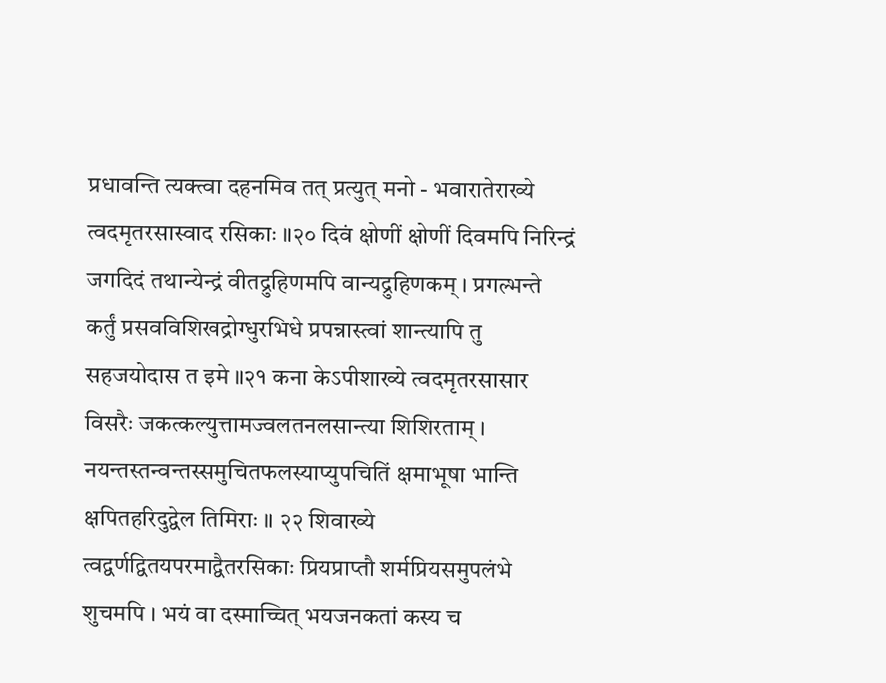प्रधावन्ति त्यक्त्वा दहनमिव तत् प्रत्युत् मनो - भवारातेराख्ये त्वदमृतरसास्वाद रसिकाः ॥२० दिवं क्षोणीं क्षोणीं दिवमपि निरिन्द्रं जगदिदं तथान्येन्द्रं वीतद्रुहिणमपि वान्यद्रुहिणकम् । प्रगल्भन्ते कर्तुं प्रसवविशिखद्रोग्धुरभिधे प्रपन्नास्त्वां शान्त्यापि तु सहजयोदास त इमे ॥२१ कना केऽपीशाख्ये त्वदमृतरसासार विसरैः जकत्कल्युत्तामज्वलतनलसान्त्या शिशिरताम् । नयन्तस्तन्वन्तस्समुचितफलस्याप्युपचितिं क्षमाभूषा भान्ति क्षपितहरिदुद्वेल तिमिराः ॥ २२ शिवाख्ये त्वद्वर्णद्वितयपरमाद्वैतरसिकाः प्रियप्राप्तौ शर्मप्रियसमुपलंभे शुचमपि । भयं वा दस्माच्चित् भयजनकतां कस्य च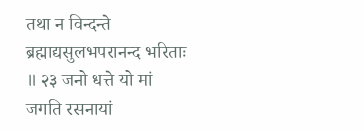तथा न विन्दन्ते ब्रह्माद्यसुलभपरानन्द भरिताः ॥ २३ जनो धत्ते यो मां जगति रसनायां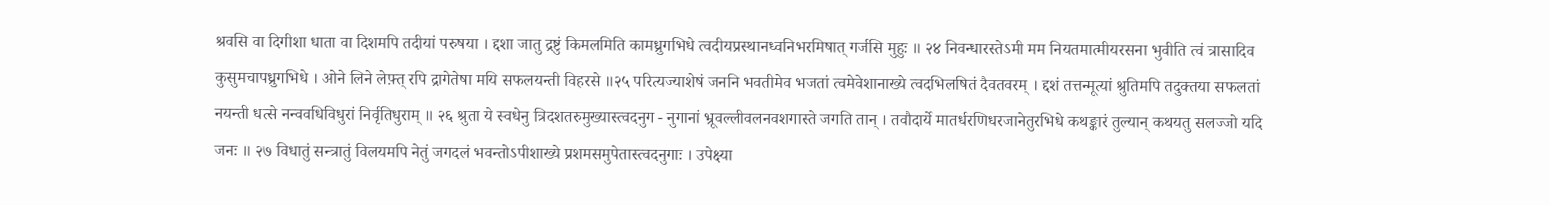श्रवसि वा दिगीशा धाता वा दिशमपि तदीयां परुषया । द्दशा जातु द्रष्टुं किमलमिति कामध्रुगभिधे त्वदीयप्रस्थानध्वनिभरमिषात् गर्जसि मुहुः ॥ २४ निवन्धारस्तेऽमी मम नियतमात्मीयरसना भुवीति त्वं त्रासादिव कुसुमचापध्रुगभिधे । ओने लिने लेफ़्त् रपि द्रागेतेषा मयि सफलयन्ती विहरसे ॥२५ परित्यज्याशेषं जननि भवतीमेव भजतां त्वमेवेशानाख्ये त्वदभिलषितं दैवतवरम् । द्दशं तत्तन्मूत्यां श्रुतिमपि तदुक्तया सफलतां नयन्ती धत्से नन्ववधिविधुरां निर्वृतिधुराम् ॥ २६ श्रुता ये स्वधेनु त्रिदशतरुमुख्यास्त्वदनुग - नुगानां भ्रूवल्लीवलनवशगास्ते जगति तान् । तवौदार्ये मातर्धरणिधरजानेतुरभिधे कथङ्कारं तुल्यान् कथयतु सलज्जो यदि जनः ॥ २७ विधातुं सन्त्रातुं विलयमपि नेतुं जगदलं भवन्तोऽपीशाख्ये प्रशमसमुपेतास्त्वदनुगाः । उपेक्ष्या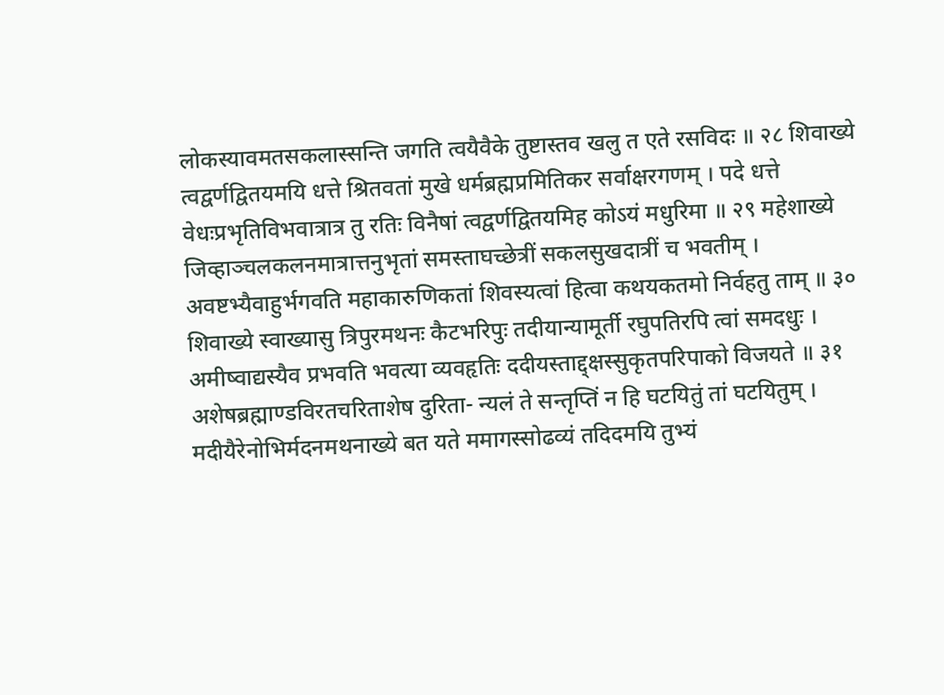लोकस्यावमतसकलास्सन्ति जगति त्वयैवैके तुष्टास्तव खलु त एते रसविदः ॥ २८ शिवाख्ये त्वद्वर्णद्वितयमयि धत्ते श्रितवतां मुखे धर्मब्रह्मप्रमितिकर सर्वाक्षरगणम् । पदे धत्ते वेधःप्रभृतिविभवात्रात्र तु रतिः विनैषां त्वद्वर्णद्वितयमिह कोऽयं मधुरिमा ॥ २९ महेशाख्ये जिव्हाञ्चलकलनमात्रात्तनुभृतां समस्ताघच्छेत्रीं सकलसुखदात्रीं च भवतीम् । अवष्टभ्यैवाहुर्भगवति महाकारुणिकतां शिवस्यत्वां हित्वा कथयकतमो निर्वहतु ताम् ॥ ३० शिवाख्ये स्वाख्यासु त्रिपुरमथनः कैटभरिपुः तदीयान्यामूर्ती रघुपतिरपि त्वां समदधुः । अमीष्वाद्यस्यैव प्रभवति भवत्या व्यवहृतिः ददीयस्ताद्द्क्षस्सुकृतपरिपाको विजयते ॥ ३१ अशेषब्रह्माण्डविरतचरिताशेष दुरिता- न्यलं ते सन्तृप्तिं न हि घटयितुं तां घटयितुम् । मदीयैरेनोभिर्मदनमथनाख्ये बत यते ममागस्सोढव्यं तदिदमयि तुभ्यं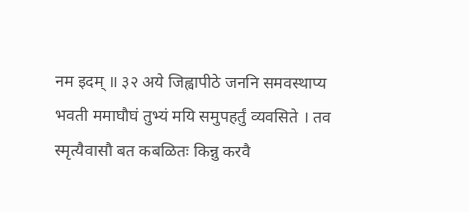नम इदम् ॥ ३२ अये जिह्वापीठे जननि समवस्थाप्य भवती ममाघौघं तुभ्यं मयि समुपहर्तुं व्यवसिते । तव स्मृत्यैवासौ बत कबळितः किन्नु करवै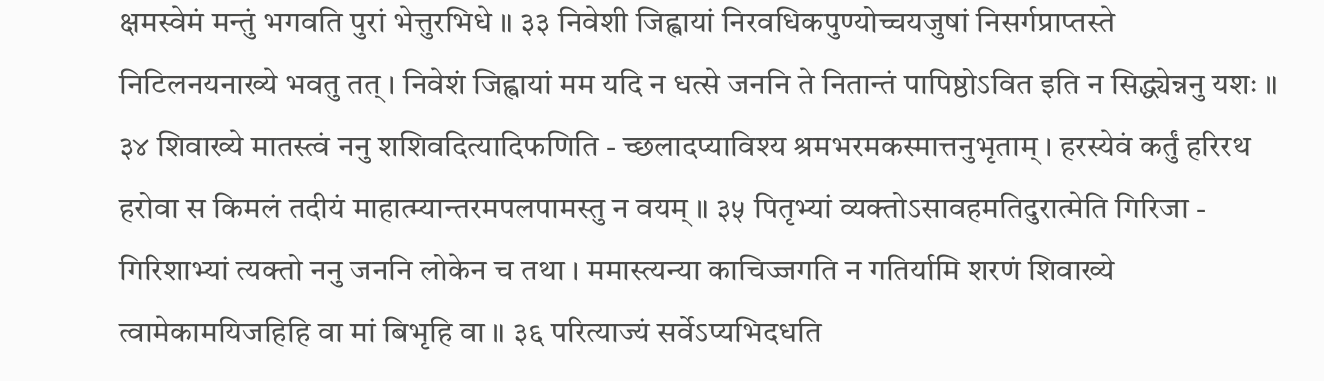क्षमस्वेमं मन्तुं भगवति पुरां भेत्तुरभिधे ॥ ३३ निवेशी जिह्वायां निरवधिकपुण्योच्चयजुषां निसर्गप्राप्तस्ते निटिलनयनाख्ये भवतु तत् । निवेशं जिह्वायां मम यदि न धत्से जननि ते नितान्तं पापिष्ठोऽवित इति न सिद्ध्येन्ननु यशः ॥ ३४ शिवाख्ये मातस्त्वं ननु शशिवदित्यादिफणिति - च्छलादप्याविश्य श्रमभरमकस्मात्तनुभृताम् । हरस्येवं कर्तुं हरिरथ हरोवा स किमलं तदीयं माहात्म्यान्तरमपलपामस्तु न वयम् ॥ ३५ पितृभ्यां व्यक्तोऽसावहमतिदुरात्मेति गिरिजा - गिरिशाभ्यां त्यक्तो ननु जननि लोकेन च तथा । ममास्त्यन्या काचिज्जगति न गतिर्यामि शरणं शिवाख्ये त्वामेकामयिजहिहि वा मां बिभृहि वा ॥ ३६ परित्याज्यं सर्वेऽप्यभिदधति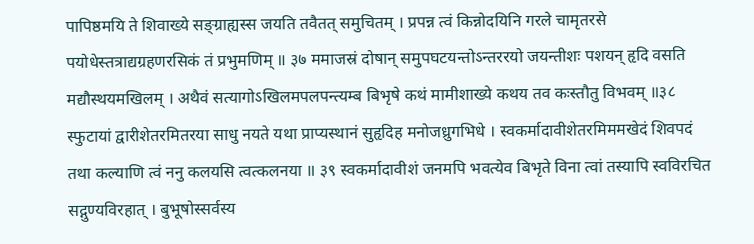पापिष्ठमयि ते शिवाख्ये सङ्ग्राह्यस्स जयति तवैतत् समुचितम् । प्रपन्न त्वं किन्नोदयिनि गरले चामृतरसे पयोधेस्तत्राद्यग्रहणरसिकं तं प्रभुमणिम् ॥ ३७ ममाजस्रं दोषान् समुपघटयन्तोऽन्तररयो जयन्तीशः पशयन् हृदि वसति मद्यौस्थयमखिलम् । अथैवं सत्यागोऽखिलमपलपन्त्यम्ब बिभृषे कथं मामीशाख्ये कथय तव कःस्तौतु विभवम् ॥३८ स्फुटायां द्वारीशेतरमितरया साधु नयते यथा प्राप्यस्थानं सुहृदिह मनोजध्रुगभिधे । स्वकर्मादावीशेतरमिममखेदं शिवपदं तथा कल्याणि त्वं ननु कलयसि त्वत्कलनया ॥ ३९ स्वकर्मादावीशं जनमपि भवत्येव बिभृते विना त्वां तस्यापि स्वविरचित सद्गुण्यविरहात् । बुभूषोस्सर्वस्य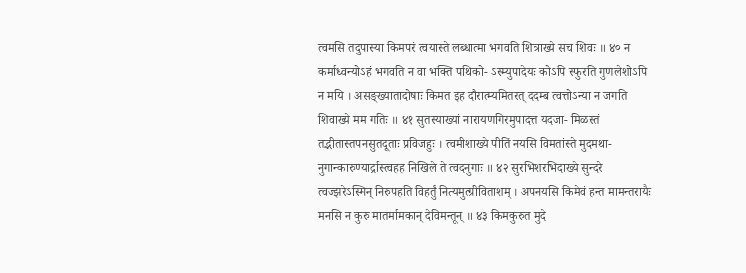त्वमसि तदुपास्या किमपरं त्वयास्ते लब्धात्मा भगवति शित्राख्ये सच शिवः ॥ ४० न कर्माध्वन्योऽहं भगवति न वा भक्ति पथिको- ऽस्म्युपादेयः कोऽपि स्फुरति गुणलेशोऽपि न मयि । असङ्ख्यातादोषाः किमत इह दौरात्म्यमितरत् ददम्ब त्वत्तोऽन्या न जगति शिवाख्ये मम गतिः ॥ ४१ सुतस्याख्यां नारायणगिरमुपादत्त यदजा- मिळस्तं तद्भीतास्तपनसुतदूताः प्रविजहुः । त्वमीशाख्ये पीतिं नयसि विमतांस्ते मुदमथा- नुगान्कारुण्यार्द्रास्त्वहह निखिले ते त्वदनुगाः ॥ ४२ सुरभिशरभिदाख्ये सुन्दरे त्वज्झरेऽस्मिन् निरुपहति विहर्तुं नित्यमुत्ग्रीविताशम् । अपनयसि किमेवं हन्त मामन्तरायैः मनसि न कुरु मातर्मामकान् देविमन्तून् ॥ ४३ किमकुरुत मुदे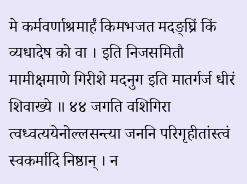मे कर्मवर्णाश्रमार्हं किमभजत मदङ्घ्रिं किं व्यधादेष को वा । इति निजसमितौ मामीक्षमाणे गिरीशे मदनुग इति मातर्गर्ज धीरं शिवाख्ये ॥ ४४ जगति वशिगिरा त्वध्वत्ययेनोल्लसन्त्या जननि परिगृहीतांस्त्वं स्वकर्मादि निष्ठान् । न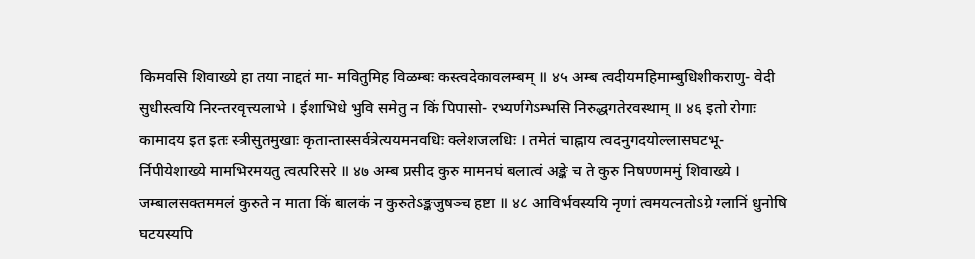किमवसि शिवाख्ये हा तया नाद्दतं मा- मवितुमिह विळम्बः कस्त्वदेकावलम्बम् ॥ ४५ अम्ब त्वदीयमहिमाम्बुधिशीकराणु- वेदी सुधीस्त्वयि निरन्तरवृत्त्यलाभे । ईशाभिधे भुवि समेतु न किं पिपासो- रभ्यर्णगेऽम्भसि निरुद्धगतेरवस्थाम् ॥ ४६ इतो रोगाः कामादय इत इतः स्त्रीसुतमुखाः कृतान्तास्सर्वत्रेत्ययमनवधिः क्लेशजलधिः । तमेतं चाह्नाय त्वदनुगदयोल्लासघटभू- र्निपीयेशाख्ये मामभिरमयतु त्वत्परिसरे ॥ ४७ अम्ब प्रसीद कुरु मामनघं बलात्वं अङ्के च ते कुरु निषण्णममुं शिवाख्ये । जम्बालसक्तममलं कुरुते न माता किं बालकं न कुरुतेऽङ्कजुषञ्च हष्टा ॥ ४८ आविर्भवस्ययि नृणां त्वमयत्नतोऽग्रे ग्लानिं धुनोषि घटयस्यपि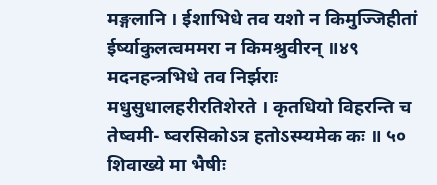मङ्गलानि । ईशाभिधे तव यशो न किमुज्जिहीतां ईर्ष्याकुलत्वममरा न किमश्रुवीरन् ॥४९ मदनहन्त्रभिधे तव निर्झराः मधुसुधालहरीरतिशेरते । कृतधियो विहरन्ति च तेष्वमी- ष्वरसिकोऽत्र हतोऽस्म्यमेक कः ॥ ५० शिवाख्ये मा भैषीः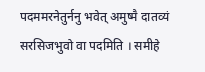पदममरनेतुर्ननु भवेत् अमुष्मै दातव्यं सरसिजभुवो वा पदमिति । समीहे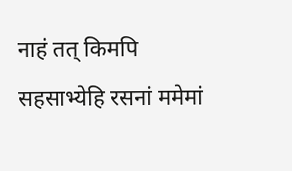नाहं तत् किमपि सहसाभ्येहि रसनां ममेमां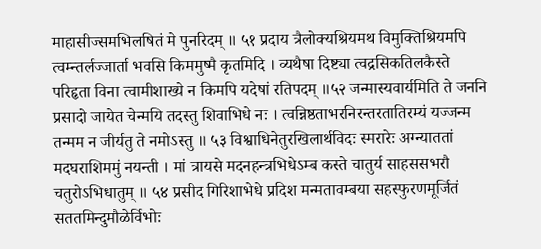माहासीज्समभिलषितं मे पुनरिदम् ॥ ५१ प्रदाय त्रैलोक्यश्रियमथ विमुक्तिश्रियमपि त्वम्न्तर्लज्जार्ता भवसि किममुष्मै कृतमिदि । व्यथैषा दिष्ट्या त्वद्रसिकतिलकैस्ते परिहृता विना त्वामीशाख्ये न किमपि यदेषां रतिपदम् ॥५२ जन्मास्यवार्यमिति ते जननि प्रसादो जायेत चेन्मयि तदस्तु शिवाभिधे नः । त्वन्निष्ठताभरनिरन्तरतातिरम्यं यज्जन्म तन्मम न जीर्यतु ते नमोऽस्तु ॥ ५३ विश्वाधिनेतुरखिलार्थविदः स्मरारेः अग्न्याततां मदघराशिममुं नयन्ती । मां त्रायसे मदनहन्त्रभिधेऽम्ब कस्ते चातुर्य साहससभरौ चतुरोऽभिधातुम् ॥ ५४ प्रसीद गिरिशाभेधे प्रदिश मन्मतावम्बया सहस्फुरणमूर्जितं सततमिन्दुमौळेर्विभोः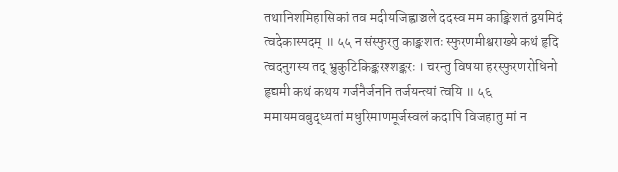तथानिशमिहासिकां तव मदीयजिह्वाञ्चले ददस्व मम काङ्क्शितं द्वयमिदं त्वदेकास्पदम् ॥ ५५ न संस्फुरतु काङ्क्शतः स्फुरणमीश्वराख्ये कथं हृदि त्वदनुगस्य तद् भ्रुकुटिकिङ्करश्शङ्करः । चरन्तु विषया हरस्फुरणरोधिनो हृद्यमी कथं कथय गर्जनैर्जननि तर्जयन्त्यां त्वयि ॥ ५६ ममायमवबुद्ध्यतां मधुरिमाणमूर्जस्वलं कदापि विजहातु मां न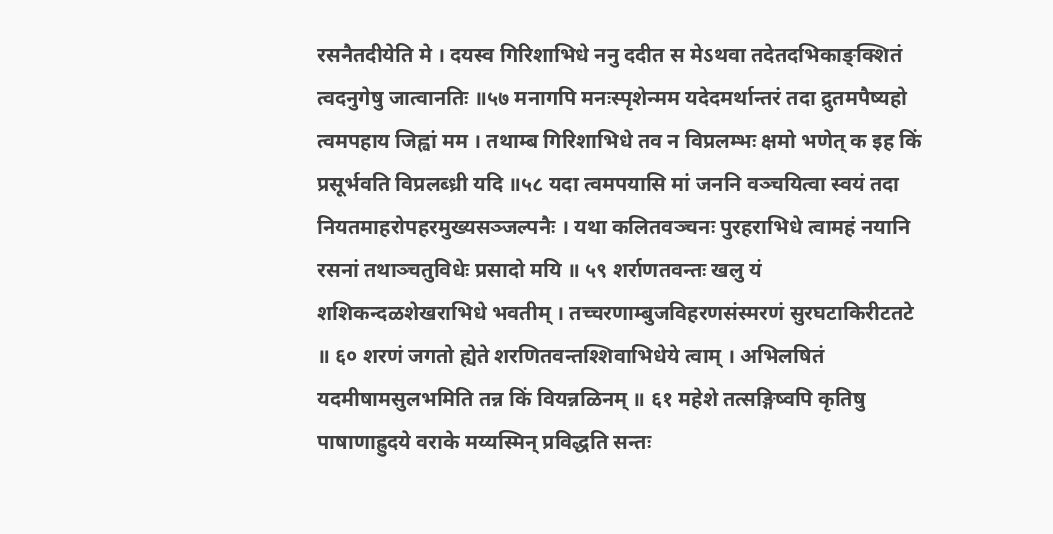रसनैतदीयेति मे । दयस्व गिरिशाभिधे ननु ददीत स मेऽथवा तदेतदभिकाङ्क्शितं त्वदनुगेषु जात्वानतिः ॥५७ मनागपि मनःस्पृशेन्मम यदेदमर्थान्तरं तदा द्रुतमपैष्यहो त्वमपहाय जिह्वां मम । तथाम्ब गिरिशाभिधे तव न विप्रलम्भः क्षमो भणेत् क इह किं प्रसूर्भवति विप्रलब्ध्री यदि ॥५८ यदा त्वमपयासि मां जननि वञ्चयित्वा स्वयं तदा नियतमाहरोपहरमुख्यसञ्जल्पनैः । यथा कलितवञ्चनः पुरहराभिधे त्वामहं नयानि रसनां तथाञ्चतुविधेः प्रसादो मयि ॥ ५९ शर्राणतवन्तः खलु यं शशिकन्दळशेखराभिधे भवतीम् । तच्चरणाम्बुजविहरणसंस्मरणं सुरघटाकिरीटतटे ॥ ६० शरणं जगतो ह्येते शरणितवन्तश्शिवाभिधेये त्वाम् । अभिलषितं यदमीषामसुलभमिति तन्न किं वियन्नळिनम् ॥ ६१ महेशे तत्सङ्गिष्वपि कृतिषु पाषाणाह्रुदये वराके मय्यस्मिन् प्रविद्धति सन्तः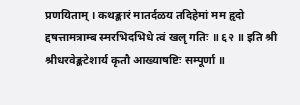प्रणयिताम् । कथङ्कारं मातर्दळय तदिहेमां मम हृदो द्दषत्तामत्राम्ब स्मरभिदभिधे त्वं खलृ गतिः ॥ ६२ ॥ इति श्री श्रीधरवेङ्कटेशार्य कृतौ आख्याषष्टिः सम्पूर्णा ॥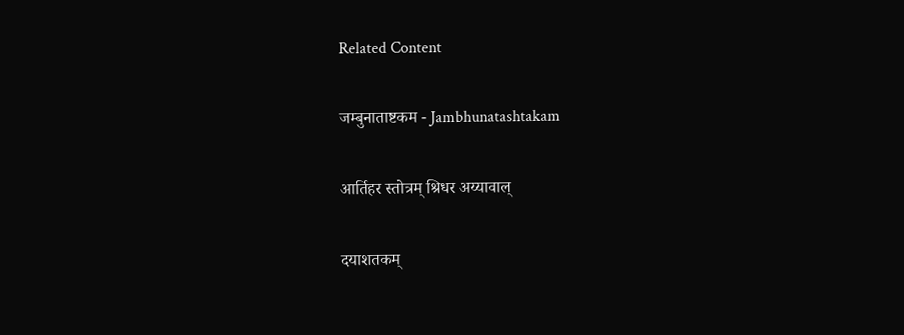Related Content

जम्बुनाताष्टकम - Jambhunatashtakam

आर्तिहर स्तोत्रम् श्रिधर अय्यावाल्

दयाशतकम्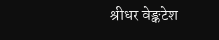श्रीधर वेङ्कटेश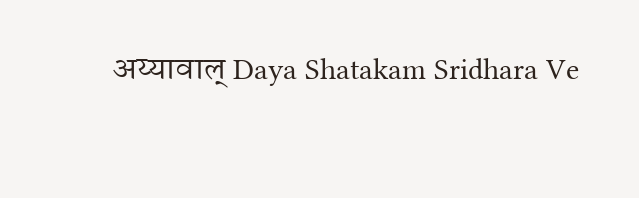अय्यावाल् Daya Shatakam Sridhara Ve